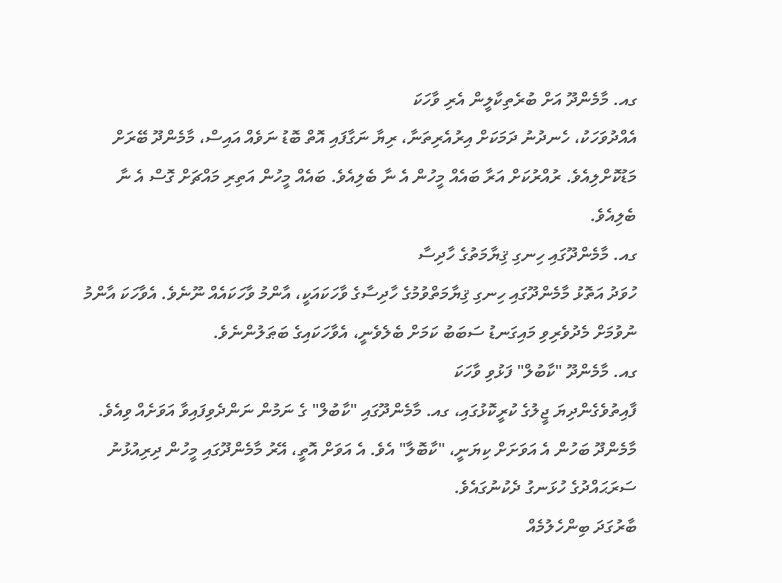ގއ. މާމެންދޫ އަށް ބުރެތިކާލީން އެރި ވާހަކަ
އެއްދުވަހަކު، ހެނދުނު ދަމަކަށް އިރުއެރިތަނާ، ރިޔާ ނަގާފައި އޮތް ބޮޑު ނަވެއް އައިސް، މާމެންދޫ ބޭރަށް މަޑުކޮށްލިއެވެ. ރުއްރުކަށް އަރާ ބައެއް މީހުން އެ ނާ ބެލިއެވެ. ބައެއް މީހުން އަތިރި މައްޗަށް ގޮސް އެ ނާ ބެލިއެވެ.
ގއ. މާމެންދޫގައި ހިނގި ޤިޔާމަތުގެ ހާދިސާ
ހުވަދު އަތޮޅު މާމެންދޫގައި ހިނގި ޤިޔާމަތްވުމުގެ ހާދިސާގެ ވާހަކައަކީ، އާންމު ވާހަކައެއް ނޫނެވެ. އެވާހަކަ އާންމު ނުވުމަށް މެދުވެރިވި މައިގަނޑު ސަބަބު ކަމަށް ބެލެވެނީ، އެވާހަކައިގެ ބަޠަލުންނެވެ.
ގއ. މާމެންދޫ "ކާބުލް" ފަޅުވި ވާހަކަ
ފާއިތުވެގެންދިޔަ ޖީލުގެ ކުރީކޮޅުގައި، ގއ. މާމެންދޫގައި "ކާބުލް" ގެ ނަމުން ނަންދެވިފައިވާ އަވަށެއް ވިއެވެ. މާމެންދޫ ބަހުން އެ އަވަށަށް ކިޔަނީ، "ކާބޮލާ" އެވެ. އެ އަވަށް އޮތީ، އޭރު މާމެންދޫގައި މީހުން ދިރިއުޅުނު ސަރަޙައްދުގެ ހުޅަނގު ދެކުނުގައެވެ.
ބާރުގަދަ ބިންހެލުމެއް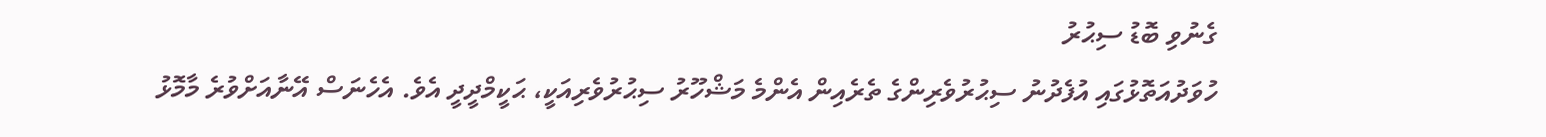ގެނުވި ބޮޑު ސިޙުރު
ހުވަދުއަތޮޅުގައި އުފެދުނު ސިޙުރުވެރިންގެ ތެރެއިން އެންމެ މަޝްހޫރު ސިޙުރުވެރިއަކީ، ޙަކީމްދީދީ އެވެ. އެހެނަސް އޭނާއަށްވުރެ މާމޮޅު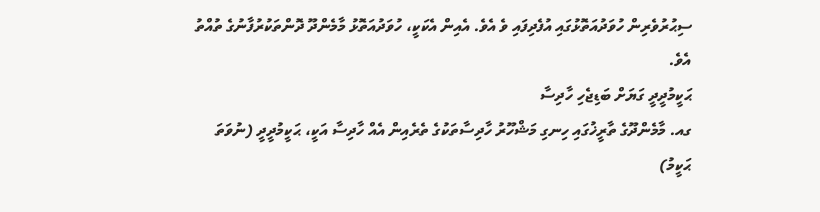ސިޙުރުވެރިން ހުވަދުއަތޮޅުގައި އުފެދިފައި ވެ އެވެ. އެއިން އެކަކީ، ހުވަދުއަތޮޅު މާމެންދޫ ދޮންތަކުރުފާނުގެ ތުއްތު އެވެ.
ޙަކީމުދީދީ ގަޔަށް ބަޑިޖެހި ހާދިސާ
ގއ. މާމެންދޫގެ ތާރީޚުގައި ހިނގި މަޝްހޫރު ހާދިސާތަކުގެ ތެރެއިން އެއް ހާދިސާ އަކީ، ޙަކީމުދީދީ (ނުވަތަ ޙަކީމު)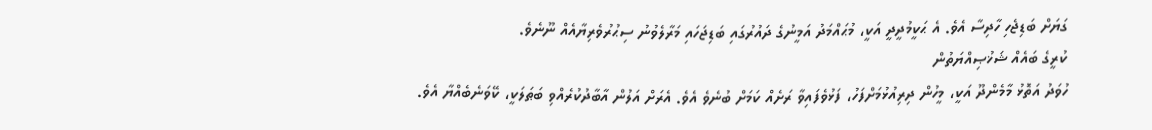ގަޔަށް ބަޑިޖެހި ހާދިސާ އެވެ. އެ ޙަކީމުދީދީ އަކީ، މުޙައްމަދު އަމީނުގެ ދައުރުގައި ބަޑިޖަހައި މަރާލެވުނު ސިޙުރުވެރިޔާއެއް ނޫނެވެ.
ކުރީގެ ބައެއް ޝަޚުޞިއްޔަތުން
ހުވަދު އަތޮޅު މާމެންދޫ އަކީ، މީހުން ދިރިއުޅުމަށްފަހު، ފަޅުވެފައިވާ ރަށެއް ކަމަށް ބުނެވެ އެވެ. އެރަށް އަލުން އާބާދުކުރެއްވި ބަޠަލަކީ، ކޭވަނެބެއްޔާ އެވެ.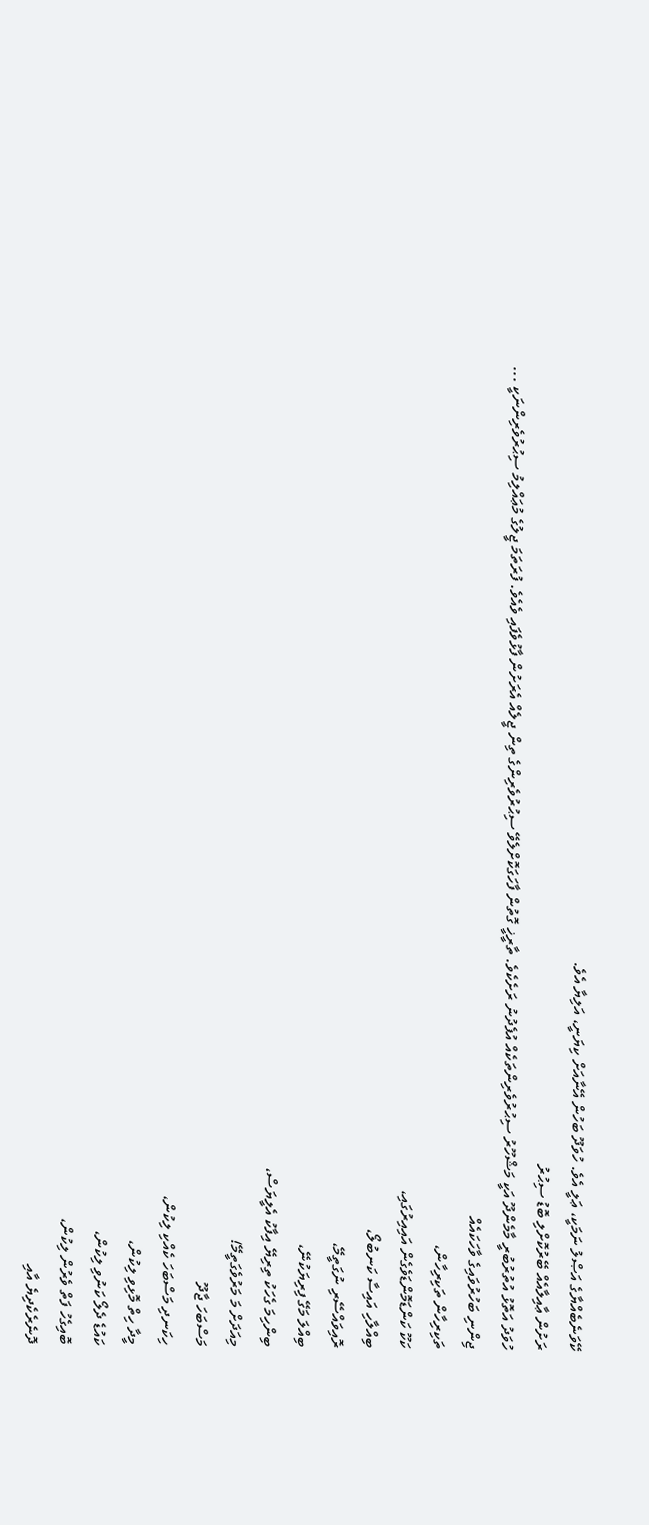ކޭވަނެބެއްޔާގެ އަޞްލު ނަމަކީ، ޢަލީ އެވެ. ހުވަދޫ ބަހުން އޭނާއަށް ކިޔަނީ، އަލިޔާ އެވެ.
ރަށުން ޢާއިލާއެއް ބޭރުކޮށްލި ބޮޑު ސިޙުރު
ހުވަދު އަތޮޅު އުތުރުބުރީ މާމެންދޫ އަކީ މަޝްހޫރު ސިޙުރުވެރިންތަކެއް އުފެދުނު ރަށެކެވެ. ތާރީޚީ ގޮތުން ފާހަގަކޮށްލެވޭ ސިޙުރުވެރިންގެ ތިން ޖީލެއް އެރަށުން ފާޅުވެފައި ވެއެވެ. ފުރަތަމަ ޖީލުގެ މުޢައްލިމު ސިޙުރުވެރިންނަކީ ...
ޖިންނި ބަހުރުވައިގެ ވާހަކައެއް
ތަކިރިހާން ތަކިރިހާން،
ކަކޫ ކަންޑަމޮންޑަވެގެން އައިއިރުގައި،
ބިއްލާހި އައިސާ ކަނބުލޯ،
ރޮއިވައްސޭރި ނުގަތީމޭ،
ބިއްލަ މަގޭ ފިރިޔަކުނޭ،
ބިންހިމަ ގެހަކު ތިރިޔޭ އިފާކު އެލީޔަސް،
މިއަދަށް މަ މަރުވެގަތީމޭ!
މަސްބަހަ ޖާދޫ
ހިކަނދި މަސްބަހަ ކެއްކި ލިކުން،
މީދާ ހިތް މޮޅިވި ލިކުން،
ކައުޑެ ދެލޯ ކަނުވި ލިކުން،
ބޮއިގެހު ފަތް ވެރުން ލިކުން،
ދޮނެރެކެދިޔެ އާއި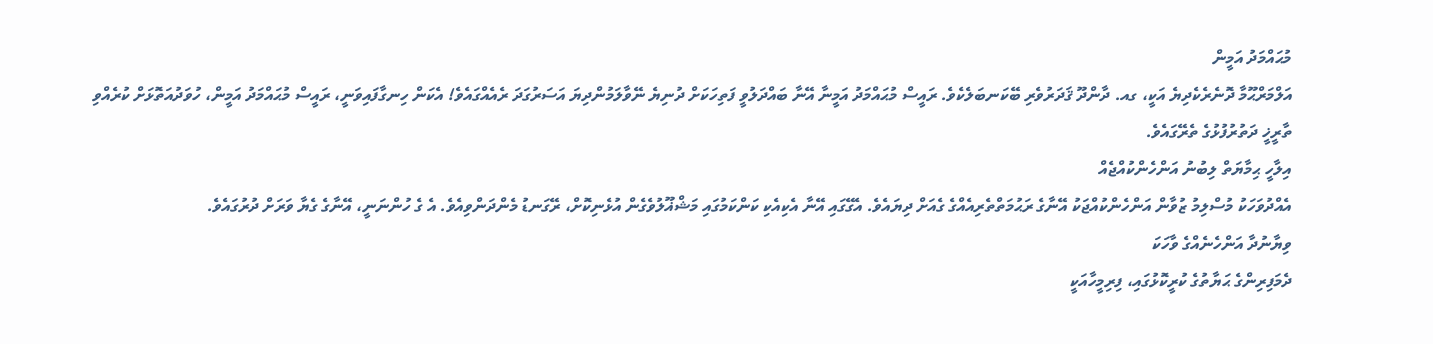މުޙައްމަދު އަމީން
އަލްމަރްޙޫމާ ދޮނެރެކެދިޔެ އަކީ، ގއ. ދާންދޫ ޤަދަރުވެރި ބޭކަނބަލެކެވެ. ރައީސް މުޙައްމަދު އަމީނާ އޭނާ ބައްދަލުވީ ފަތިހަކަށް ދުނިޔެ ނޭވާލަމުންދިޔަ އަސަރުގަދަ ރެއެއްގައެވެ! އެކަން ހިނގާފައިވަނީ، ރައީސް މުޙައްމަދު އަމީން، ހުވަދުއަތޮޅަށް ކުރެއްވި ތާރީޚީ ދަތުރުފުޅުގެ ތެރޭގައެވެ.
އިލާހީ ޙިމާޔަތް ލިބުނު އަންހެންކުއްޖެއް
އެއްދުވަހަކު މުސްލިމު ޒުވާން އަންހެންކުއްޖަކު އޭނާގެ ރަޙުމަތްތެރިއެއްގެ ގެއަށް ދިޔައެވެ. އެގޭގައި އޭނާ އެކިއެކި ކަންކަމުގައި މަޝްޣޫލުވެގެން އުޅެނިކޮށް، ރޭގަނޑު މެންދަންވިއެވެ. އެ ގެ ހުންނަނީ، އޭނާގެ ގެޔާ ވަރަށް ދުރުގައެވެ.
ވިޔާނުދާ އަންހެނެއްގެ ވާހަކަ
ދެމަފިރިންގެ ޙަޔާތުގެ ކުރީކޮޅުގައި، ފިރިމީހާއަކީ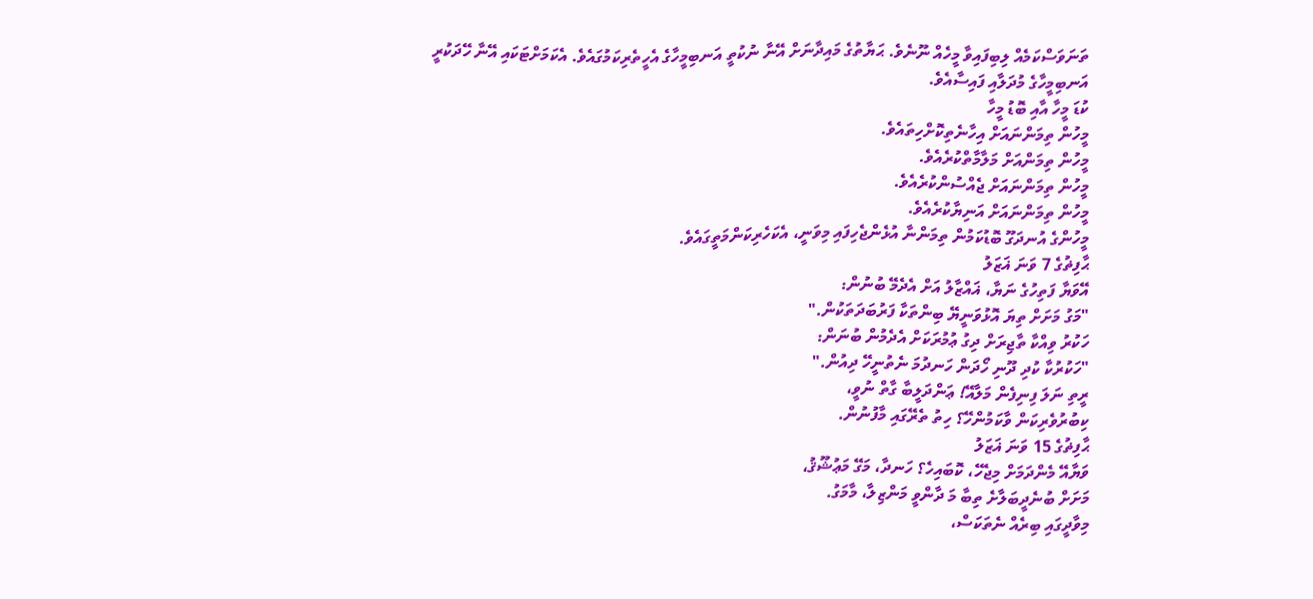ތަނަވަސްކަމެއް ލިބިފައިވާ މީހެއް ނޫނެވެ. ޙަޔާތުގެ މައިދާނަށް އޭނާ ނުކުތީ އަނބިމީހާގެ އެހީތެރިކަމުގައެވެ. އެކަމަށްޓަކައި އޭނާ ހޭދަކުރީ އަނބިމީހާގެ މުދަލާއި ފައިސާއެވެ.
ކުޑަ މީހާ އާއި ބޮޑު މީހާ
މީހުން ތިމަންނައަށް އިހާނެތިކޮށްހިތައެވެ.
މީހުން ތިމަންއަށް މަލާމާތްކުރެއެވެ.
މީހުން ތިމަންނައަށް ޖެއްސުންކުރެއެވެ.
މީހުން ތިމަންނައަށް އަނިޔާކުރެއެވެ.
މީހުންގެ އުނދަގޫ ބޮޑުކަމުން ތިމަންނާ އުޅެންޖެހިފައި މިވަނީ، އެކަހެރިކަންމަތީގައެވެ.
ޙާފިޡުގެ 7 ވަނަ ޣަޒަލު
އޭވަޔާ ފަތިހުގެ ނަޔާ، ޣައްޒާލު އަށް އެދެމޭ ބުނުން:
"މަގު މަށަށް ތިޔަ އޮޅުވަނީޔޭ ބިންތަކާ ފަރުބަދަތަކުން."
ހަކުރު ވިއްކާ ތާޖިރަށް ދިގު ޢުމުރަކަށް އެދެމުން ބުނަން:
"ހަކުރުކާ ކުދި ދޫނި ހޯދަން ހަނދުމަ ނެތުނީހޭ ދިއުން."
ރީތި ނަލަ ފިނިފެން މަލާއޭ! ޢަންދަލީބާ ގާތް ނުވީ،
ކިބުރުވެރިކަން ވާކަމުންހޭ؟ ހިތު ތެރޭގައި މާފުނުން.
ޙާފިޡުގެ 15 ވަނަ ޣަޒަލު
ވަޔާއޭ މެންދަމަށް މިޖެހޭ، ކޮބައިހެ؟ ހަނދާ، މަގޭ މަޢުޝޫޤު،
މަށަށް ބުނެދީބަލާށެ ތިބާ މަ ދާންވީ މަންޒިލާ، މާމަގު.
މިވާދީގައި ބިރެއް ނެތަކަސް،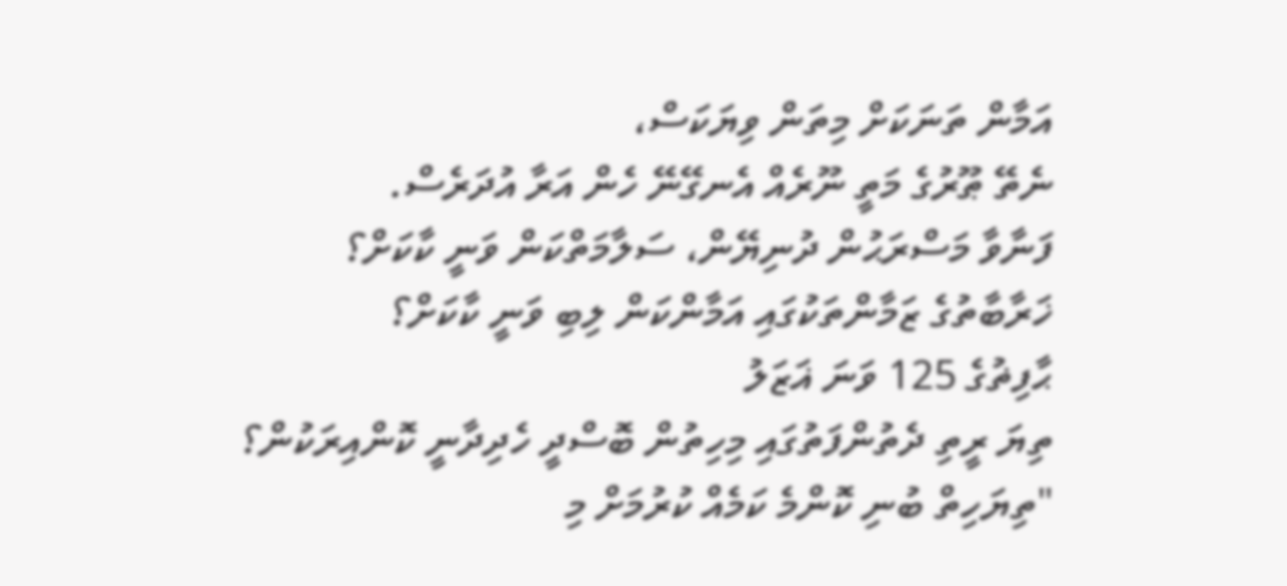އަމާން ތަނަކަށް މިތަން ވިޔަކަސް،
ނެތޭ ޠޫރުގެ މަތީ ނޫރެއް އެނގޭނޭ ހެން އަރާ އުދަރެސް.
ފަނާވާ މަސްރަޙުން ދުނިޔޭން، ސަލާމަތްކަން ވަނީ ކާކަށް؟
ޚަރާބާތުގެ ޒަމާންތަކުގައި އަމާންކަން ލިބި ވަނީ ކާކަށް؟
ޙާފިޡުގެ 125 ވަނަ ޣަޒަލު
ތިޔަ ރީތި ދެތުންފަތުގައި މިހިތުން ބޮސްދީ ހެދިދާނީ ކޮންއިރަކުން؟
"ތިޔަހިތް ބުނި ކޮންމެ ކަމެއް ކުރުމަށް މި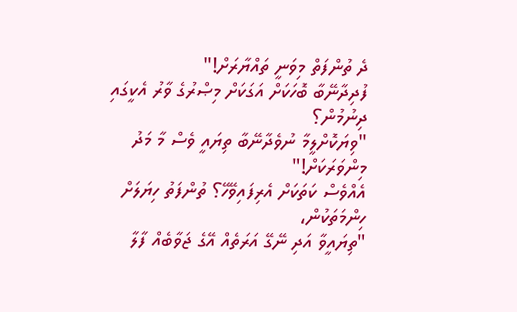ދެ ތުންފަތް މިވަނީ ތައްޔާރަށް!"
ފުދިދާނޭބާ ބޮހަކަށް އަގަކަށް މިޞްރުގެ ވާރު އެކީގައި ދިނުމުން؟
"ވިޔަކޮށްލީމާ ނުވެދާނޭބާ ތިޔައީ ވެސް މާ މަދު މިންވަރަކަށް!"
އެއްވެސް ކަތަކަށް އެރިފައިވޭހޭ؟ ތުންފަތު ހިޔަލަށް ހިންމަތަކުން،
"ތިޔައީވާ އަދި ނޭގޭ އަރަތެއް އޭގެ ޖަވާބެއް ފާލާ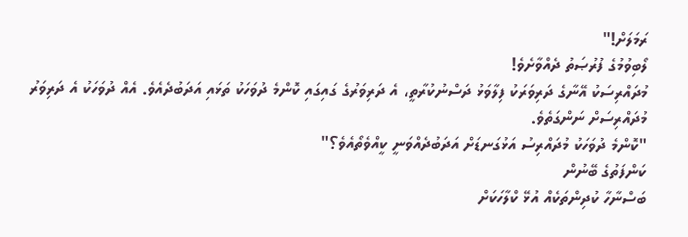ރަމަލަށް!"
ލޯބިވުމުގެ ފުރުޞަތު ދެއްވާށެވެ!
މުދައްރިސަކު އޭނާގެ ދަރިވަރަކު ފިލާވަޅު ދަސްނުކުރާތީ، އެ ދަރިވަރުގެ ގައިގައި ކޮންމެ ދުވަހަކު ތަޅައި އަދަބުދެއެވެ. އެއް ދުވަހަކު އެ ދަރިވަރު މުދައްރިސަށް ނަންގަތެވެ.
"ކޮންމެ ދުވަހަކު މުދައްރިސު އަޅުގަނޑަށް އަދަބުދެއްވަނީ ކީއްވެތޯއެވެ؟"
ކަންފަތުގެ ބޭނުން
ބަސްނާހާ ކުދިންތަކެއް އުޅޭ ކްލާހަކަށް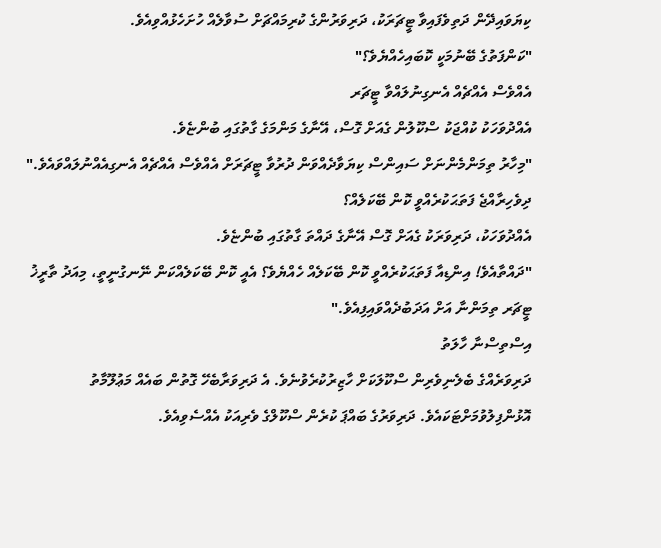ކިޔަވައިދޭން ދަތިވެފައިވާ ޓީޗަރަކު، ދަރިވަރުންގެ ކުރިމައްޗަށް ސުވާލެއް ހުށަހެޅުއްވިއެވެ.
"ކަންފަތުގެ ބޭނުމަކީ ކޮބައިހެއްޔެވެ؟"
އެއްވެސް އެއްޗެއް އެނގިނުލައްވާ ޓީޗަރ
އެއްދުވަހަކު ކުއްޖަކު ސްކޫލުން ގެއަށް ގޮސް، އޭނާގެ މަންމަގެ ގާތުގައި ބުންޏެވެ.
"މިހާރު ތިމަންމެންނަށް ސައިންސް ކިޔަވާދެއްވަން ދުރުވާ ޓީޗަރަށް އެއްވެސް އެއްޗެއް އެނގިއެއްނުލައްވައެވެ."
ދިވެހިރާއްޖެ ފަތަޙަކުރެއްވީ ކޮން ބޭކަލެއް؟
އެއްދުވަހަކު، ދަރިވަރަކު ގެއަށް ގޮސް އޭނާގެ ދައްތަ ގާތުގައި ބުންޏެވެ.
"ދައްތާއެވެ! އިންޑިއާ ފަތަޙަކުރެއްވީ ކޮން ބޭކަލެއް ހެއްޔެވެ؟ އެއީ ކޮން ބޭކަލެއްކަން ނޭނގުނީތީ، މިއަދު ތާރީޚު ޓީޗަރ ތިމަންނާ އަށް އަދަބުދެއްވައިފިއެވެ."
އިސްތިސްނާ ހާލަތު
ދަރިވަރެއްގެ ބެލެނިވެރިން ސްކޫލަކަށް ހާޒިރުކުރެވުނެވެ. އެ ދަރިވަރާބެހޭ ގޮތުން ބައެއް މަޢުލޫމާތު އޮޅުންފިލުވުމަށްޓަކައެވެ. ދަރިވަރުގެ ބައްޕަ ކުރެން ސްކޫލްގެ ވެރިއަކު އެއްސެވިއެވެ.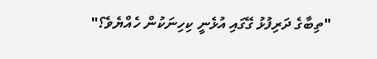"ތިބާގެ ދަރިފުޅު ގޭގައި އުޅެނީ ކިހިނަކުން ހެއްޔެވެ؟"